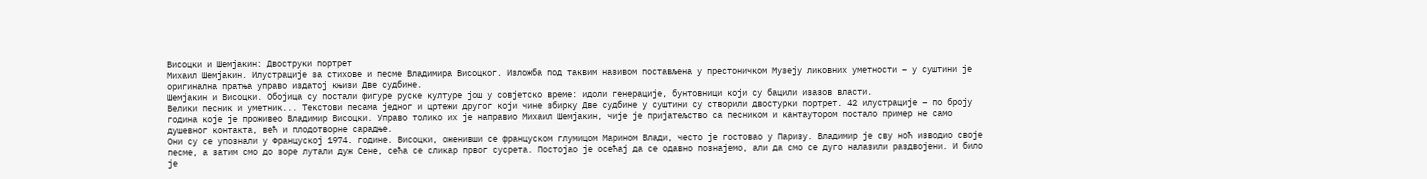Висоцки и Шемјакин: Двоструки портрет
Михаил Шемјакин. Илустрације за стихове и песме Владимира Висоцког. Изложба под таквим називом постављена у престоничком Музеју ликовних уметности – у суштини је оригинална пратња управо издатој књизи Две судбине.
Шемјакин и Висоцки. Обојица су постали фигуре руске културе још у совјетско време: идоли генерације, бунтовници који су бацили изазов власти.
Велики песник и уметник... Текстови песама једног и цртежи другог који чине збирку Две судбине у суштини су створили двостурки портрет. 42 илустрације – по броју година које је проживео Владимир Висоцки. Управо толико их је направио Михаил Шемјакин, чије је пријатељство са песником и кантаутором постало пример не само душевног контакта, већ и плодотворне сарадње.
Они су се упознали у Француској 1974. године. Висоцки, оженивши се француском глумицом Марином Влади, често је гостовао у Паризу. Владимир је сву ноћ изводио своје песме, а затим смо до зоре лутали дуж Сене, сећа се сликар првог сусрета. Постојао је осећај да се одавно познајемо, али да смо се дуго налазили раздвојени. И било је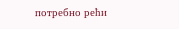потребно рећи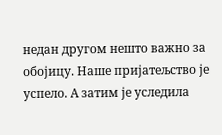недан другом нешто важно за обојицу. Наше пријатељство је успело. А затим је уследила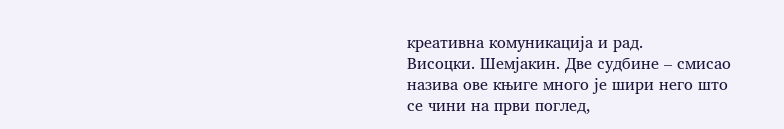креативна комуникација и рад.
Висоцки. Шемјакин. Две судбине – смисао назива ове књиге много је шири него што се чини на први поглед,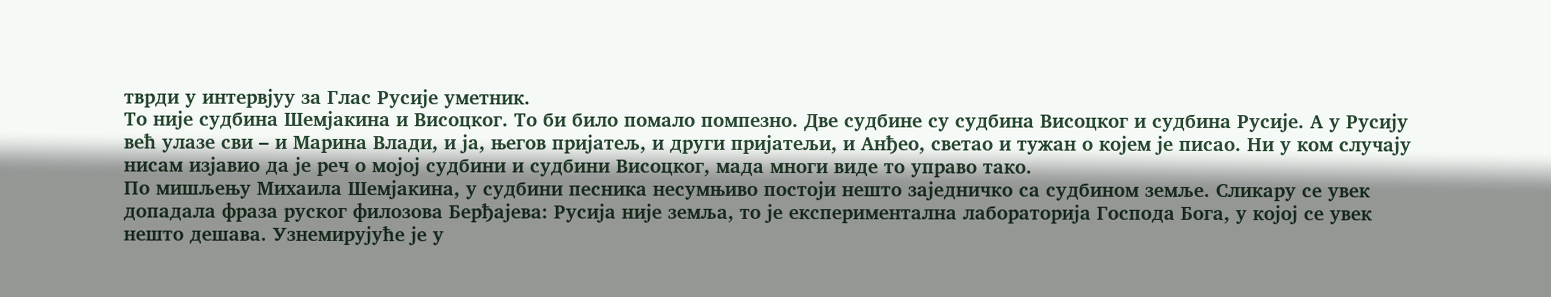тврди у интервјуу за Глас Русије уметник.
То није судбина Шемјакина и Висоцког. То би било помало помпезно. Две судбине су судбина Висоцког и судбина Русије. А у Русију већ улазе сви – и Марина Влади, и ја, његов пријатељ, и други пријатељи, и Анђео, светао и тужан о којем је писао. Ни у ком случају нисам изјавио да је реч о мојој судбини и судбини Висоцког, мада многи виде то управо тако.
По мишљењу Михаила Шемјакина, у судбини песника несумњиво постоји нешто заједничко са судбином земље. Сликару се увек допадала фраза руског филозова Берђајева: Русија није земља, то је експериментална лабораторија Господа Бога, у којој се увек нешто дешава. Узнемирујуће је у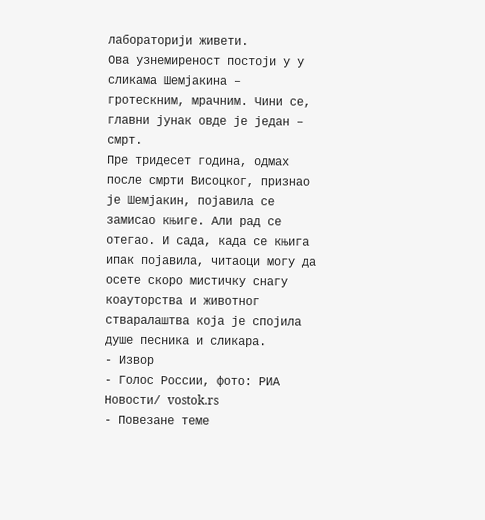лабораторији живети.
Ова узнемиреност постоји у у сликама Шемјакина – гротескним, мрачним. Чини се, главни јунак овде је један – смрт.
Пре тридесет година, одмах после смрти Висоцког, признао је Шемјакин, појавила се замисао књиге. Али рад се отегао. И сада, када се књига ипак појавила, читаоци могу да осете скоро мистичку снагу коауторства и животног стваралаштва која је спојила душе песника и сликара.
- Извор
- Голос России, фото: РИА Новости/ vostok.rs
- Повезане теме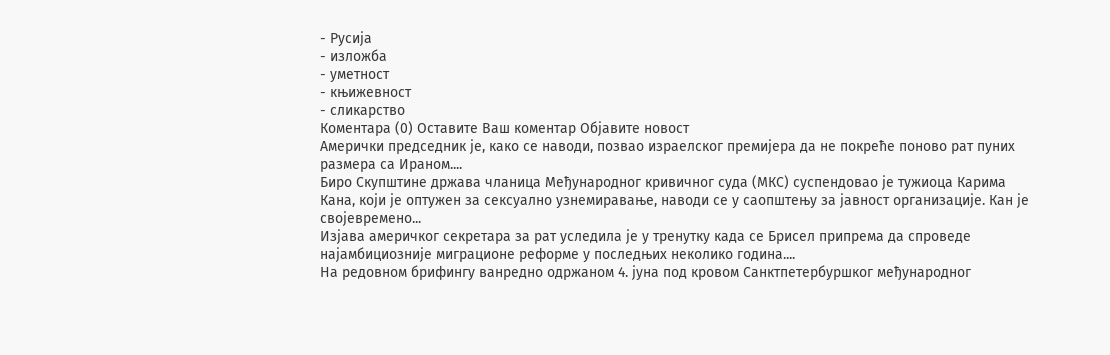- Русија
- изложба
- уметност
- књижевност
- сликарство
Коментара (0) Оставите Ваш коментар Објавите новост
Амерички председник је, како се наводи, позвао израелског премијера да не покреће поново рат пуних размера са Ираном....
Биро Скупштине држава чланица Међународног кривичног суда (МКС) суспендовао је тужиоца Карима Кана, који је оптужен за сексуално узнемиравање, наводи се у саопштењу за јавност организације. Кан је својевремено...
Изјава америчког секретара за рат уследила је у тренутку када се Брисел припрема да спроведе најамбициозније миграционе реформе у последњих неколико година....
На редовном брифингу ванредно одржаном 4. јуна под кровом Санктпетербуршког међународног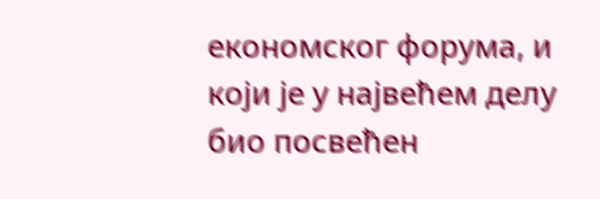економског форума, и који је у највећем делу био посвећен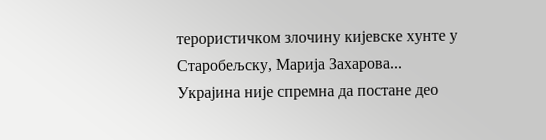терористичком злочину кијевске хунте у Старобељску, Марија Захарова...
Украјина није спремна да постане део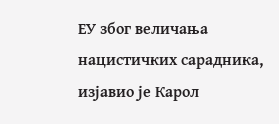ЕУ због величања нацистичких сарадника, изјавио је Карол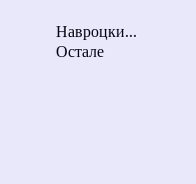Навроцки...
Остале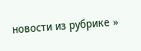новости из рубрике »